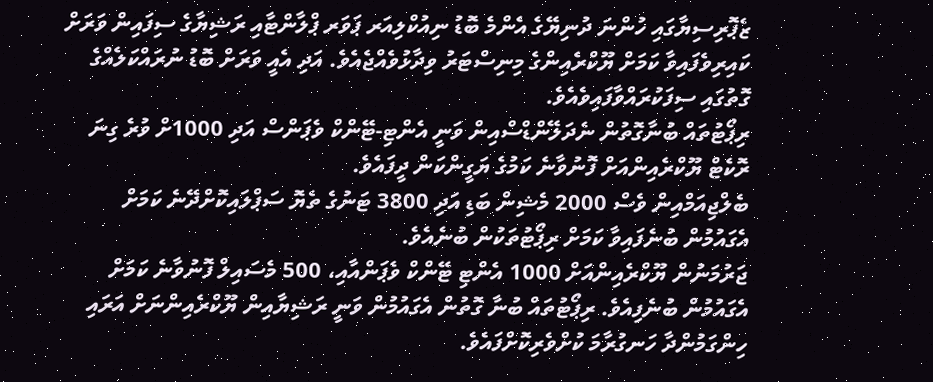ޒެޕޮރިސިޔާގައި ހުންނަ ދުނިޔޭގެ އެންމެ ބޮޑު ނިއުކްލިއަރ ޕަވަރ ޕްލާންޓާއި ރަޝިޔާގެ ސިފައިން ވަރަށް ކައިރިވެފައިވާ ކަމަށް ޔޫކްރެއިންގެ މިނިސްޓަރު ވިދާޅުވެއްޖެއެވެ. އަދި އެއީ ވަރަށް ބޮޑު ނުރައްކަލެއްގެ ގޮތުގައި ސިފަކުރައްވާފައިވެއެވެ.
ރިޕޯޓުތައް ބުނާގޮތުން ނެދަލޭންޑްސްއިން ވަނީ އެންޓި-ޓޭންކް ވެޕަންސް އަދި 1000ށް ވުރެ ގިނަ ރޮކެޓް ޔޫކްރެއިންއަށް ފޮނުވާނެ ކަމުގެ ޔަގީންކަން ދީފައެވެ.
ބެލްޖިއަމްއިން ވެސް 2000 މެޝިން ބަޑި އަދި 3800 ޓަނުގެ ތެޔޮ ސަޕްލައިކޮށްދޭނެ ކަމަށް އެގައުމުން ބުނެފައިވާ ކަމަށް ރިޕޯޓުތަކުން ބުނެއެވެ.
ޖަރުމަނުން ޔޫކްރެއިންއަށް 1000 އެންޓި ޓޭންކް ވެޕަންއާއި، 500 މެސައިލް ފޮނުވާނެ ކަމަށް އެގައުމުން ބުނެފިއެވެ. ރިޕޯޓުތައް ބުނާ ގޮތުން އެގައުމުން ވަނީ ރަޝިޔާއިން ޔޫކްރެއިންނަށް އަރައި ހިންގަމުންދާ ހަނގުރާމަ ކުށްވެރިކޮށްފައެވެ.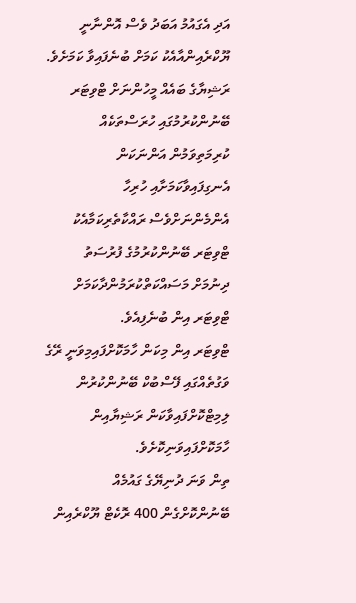އަދި އެގައުމު އަބަދު ވެސް އޮންނާނީ ޔޫކްރެއިންއާއެކު ކަމަށް ބުނެފައިވާ ކަމަށެވެ.
ރަޝިޔާގެ ބައެއް މީހުންނަށް ޓްވިޓަރ ބޭނުންކުރުމުގައި ހުރަސްތަކެއް ކުރިމަތިވަމުން އަންނަކަން އެނގިފައިވާކަމަށާއި ހުރިހާ އެންމެންނަށްވެސް ރައްކާތެރިކަމާއެކު ޓްވިޓަރ ބޭނުންކުރުމުގެ ފުރުސަތު ދިނުމަށް މަސައްކަތްކުރަމުންދާކަމަށް ޓްވިޓަރ އިން ބުނެފިއެވެ.
ޓްވިޓަރ އިން މިކަން ހާމަކޮށްފައިމިވަނީ ރޭގެ ވަގުތެއްގައި ފޭސްބުކް ބޭނުންކުރުން ލިމިޓްކޮށްފައިވާކަން ރަޝިޔާއިން ހާމަކޮށްފައިވަނިކޮށެވެ.
ތިން ވަނަ ދުނިޔޭގެ ގައުމެއް ބޭނުންކޮށްގެން 400 ރޮކެޓް ޔޫކްރެއިން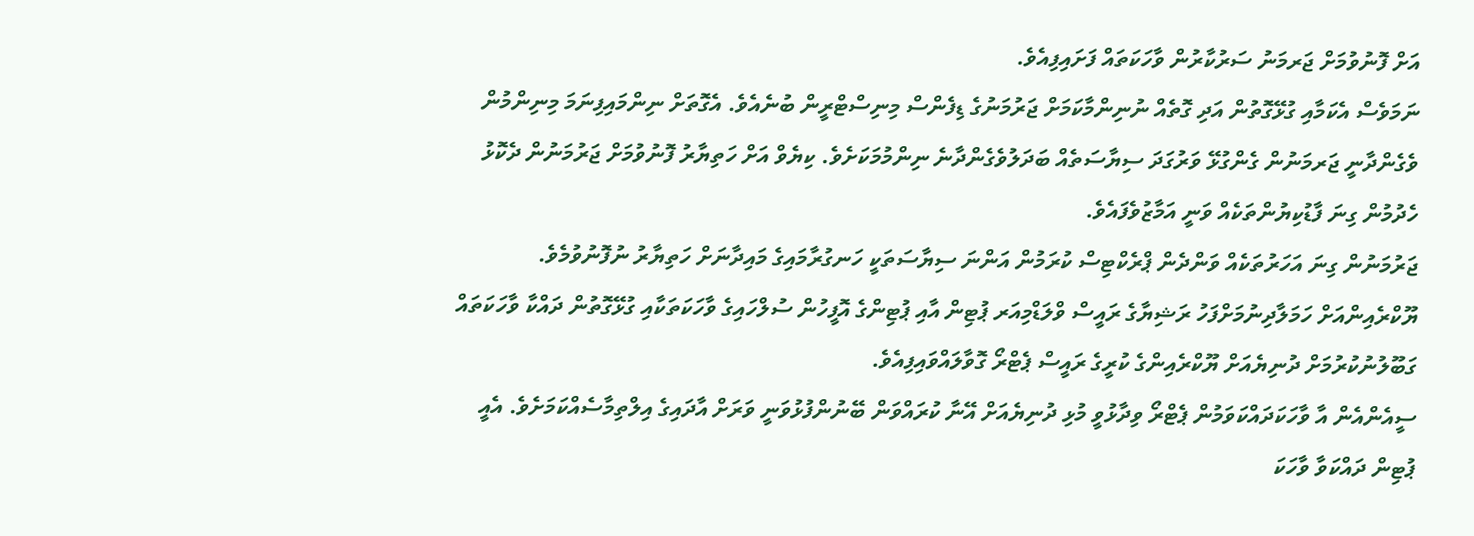އަށް ފޮނުވުމަށް ޖަރމަނު ސަރުކާރުން ވާހަކަތައް ފަށައިފިއެވެ.
ނަމަވެސް އެކަމާއި ގުޅޭގޮތުން އަދި ގޮތެއް ނުނިންމާކަމަށް ޖަރުމަނުގެ ޑިފެންސް މިނިސްޓްރީން ބުނެއެވެ. އެގޮތަށް ނިންމައިފިނަމަ މިނިންމުން ވެގެންދާނީ ޖަރމަނުން ގެންގުޅޭ ވަރުގަދަ ސިޔާސަތެއް ބަދަލުވެގެންދާނެ ނިންމުމަކަށެވެ. ކިޔެވް އަށް ހަތިޔާރު ފޮނުވުމަށް ޖަރުމަނުން ދެކޮޅު ހެދުމުން ގިނަ ފާޑުކިޔުންތަކެއް ވަނީ އަމާޒުވެފައެވެ.
ޖަރުމަނުން ގިނަ އަހަރުތަކެއް ވަންދެން ޕްރެކްޓިސް ކުރަމުން އަންނަ ސިޔާސަތަކީ ހަނގުރާމައިގެ މައިދާނަށް ހަތިޔާރު ނުފޮނުވުމެވެ.
ޔޫކްރެއިންއަށް ހަމަލާދިނުމަށްފަހު ރަޝިޔާގެ ރައީސް ވްލަޑްމިއަރ ޕުޓިން އާއި ޕުޓިންގެ އޮފީހުން ސުލްހައިގެ ވާހަކަތަކާއި ގުޅޭގޮތުން ދައްކާ ވާހަކަތައް ގަބޫލުނުކުރުމަށް ދުނިޔެއަށް ޔޫކްރެއިންގެ ކުރީގެ ރައީސް ޕެޓްރޯ ގޮވާލައްވައިފިއެވެ.
ސީއެންއެން އާ ވާހަކަދައްކަވަމުން ޕެޓްރޯ ވިދާޅުވީ މުޅި ދުނިޔެއަށް އޭނާ ކުރައްވަން ބޭނުންފުޅުވަނީ ވަރަށް އާދައިގެ އިލްތިމާސެއްކަމަށެވެ. އެއީ ޕުޓިން ދައްކަވާ ވާހަކަ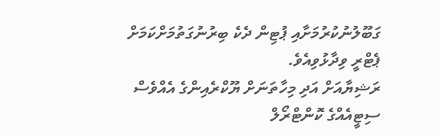ގަބޫލުނުކުރުމަށާއި ޕުޓިން ދެކެ ބިރުނުގަތުމަށްކަމަށް ޕެޓްރީ ވިދާޅުވިއެވެ.
ރަޝިޔާއަށް އަދި މިހާތަނަށް ޔޫކްރެއިންގެ އެއްވެސް ސިޓީއެއްގެ ކޮންޓްރޯލް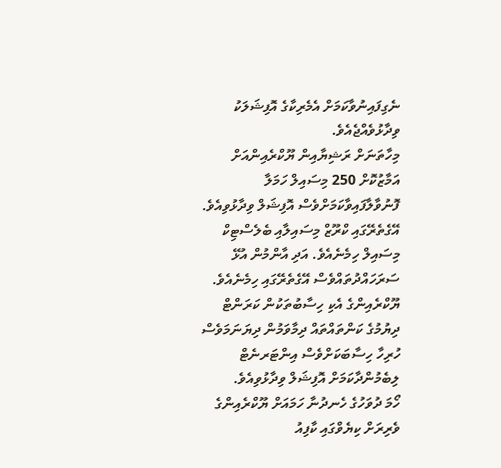ނެގިފައިނުވާކަމަށް އެމެރިކާގެ އޮފިޝަލަކު ވިދާޅުވެއްޖެއެވެ.
މިހާތަނަށް ރަޝިޔާއިން ޔޫކްރެއިންއަށް އަމާޒުކޮށް 250 މިސައިލް ހަމަލާ ފޮނުވާލާފައިވާކަމަށްވެސް އޮފިޝަލް ވިދާޅުވިއެވެ. އޭގެތެރޭގައި ކްރޫޒް މިސައިލާއި ބެލެސްޓިކް މިސައިލް ހިމެނެއެވެ. އަދި އާންމުން އުޅޭ ސަރަހައްދުތައްވެސް އޭގެތެރޭގައި ހިމެނެއެވެ.
ޔޫކްރެއިންގެ އެކި ހިސާބުތަކުން ކަރަންޓް ދިޔުމުގެ ކަންތައްތައް ދިމާވަމުން ދިޔަނަމަވެސް ހުރިހާ ހިސާބަކަށްވެސް އިންޓަރނެޓް ލިބެމުންދާކަމަށް އޮފިޝަލް ވިދާޅުވިއެވެ.
ހޯމަ ދުވަހުގެ ހެނދުނާ ހަމައަށް ޔޫކްރެއިންގެ ވެރިރަށް ކިޔެވްގައި ކާފިއު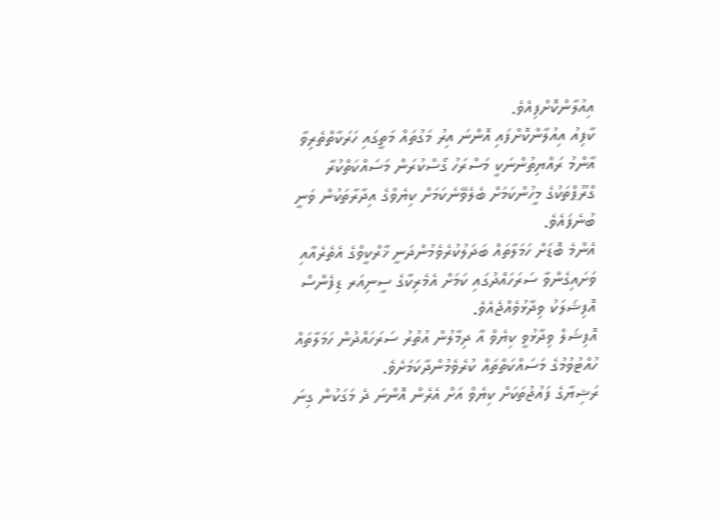އިއުލާންކޮށްފިއެވެ.
ކާފިއު އިއުލާންކޮށްފައި އޮންނަ އިރު މަގުތައް މަތީގައި ހަރަކާތްތެރިވާ އާންމު ރައްޔިތުންނަކީ މަސްރަހު ގޯސްކުރަން މަސައްކަތްކުރާ ގްރޫޕްތަކުގެ މީހުންކަމަށް ބެލެވޭނެކަމަށް ކިޔެވްގެ އިދާރާތަކުން ވަނީ ބުނެފައެވެ.
އެންމެ ބޮޑަށް ހަމަލާތައް ބަދަލުކުރެވެމުންދަނީ ޚާރްކީވްގެ އެތެރެއާއި ވަށައިގެންވާ ސަރަހައްދުގައި ކަމަށް އެމެރިކާގެ ސީނިއަރ ޑިފެންސް އޮފިޝަލަކު ވިދާޅުވެއްޖެއެވެ.
އޮފިޝަލް ވިދާޅުވީ ކިޔެވް އާ ދިމާލުން އުތުރު ސަރަހައްދުން ހަމަލާތައް ހުއްޓުވުމުގެ މަސައްކަތްތައް ކުރެވެމުންދާކަމަށެވެ.
ރަޝިޔާގެ ފައުޖުތަކަށް ކިޔެވް އަށް އެރެން އޮންނަ ދެ މަގަކުން ގިނަ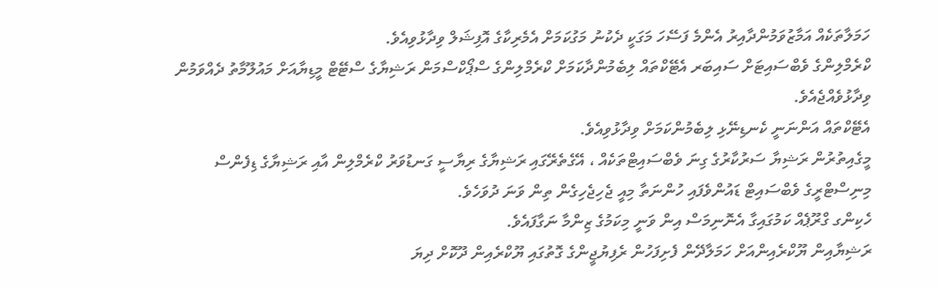ހަމަލާތަކެއް އަމާޒުވަމުންދާއިރު އެންމެ ފަސޭހަ މަގަކީ ދެކުނު މަގުކަމަށް އެމެރިކާގެ އޮފިޝަލް ވިދާޅުވިއެވެ.
ކްރެމްލިންގެ ވެބްސައިޓަށް ސައިބަރ އެޓޭކްތައް ލިބެމުންދާކަމަށް ކްރެމްލިންގެ ސްޕޯކްސްމަން ރަޝިޔާގެ ސްޓޭޓް މީޑިޔާއަށް މައުލޫމާތު ދެއްވަމުން ވިދާޅުވެއްޖެއެވެ.
އެޓޭކްތައް އަންނަނީ ކެނޑިނޭޅި ލިބެމުންކަމަށް ވިދާޅުވިއެވެ.
މީގެއިތުރުން ރަޝިޔާ ސަރުކާރުގެ ގިނަ ވެބްސައިޓްތަކެއް ، އޭގެތެރޭގައި ރަޝިޔާގެ ރިޔާސީ ގަނޑުވަރު ކްރެމްލިން އާއި ރަޝިޔާގެ ޑިފެންސް މިނިސްޓްރީގެ ވެބްސައިޓް ޑައުންވެފައި ހުންނަތާ މިއީ ޖެހިޖެހިގެން ތިން ވަނަ ދުވަހެވެ.
ހެކިންގ ގްރޫޕެއް ކަމުގައިގާ އެނޮނިމަސް އިން ވަނީ މިކަމުގެ ޒިންމާ ނަގާފައެވެ.
ރަޝިޔާއިން ޔޫކްރެއިންއަށް ހަމަލާދޭން ފެށިފަހުން ރެފިޔުޖީންގެ ގޮތުގައި ޔޫކްރެއިން ދޫކޮށް ދިޔަ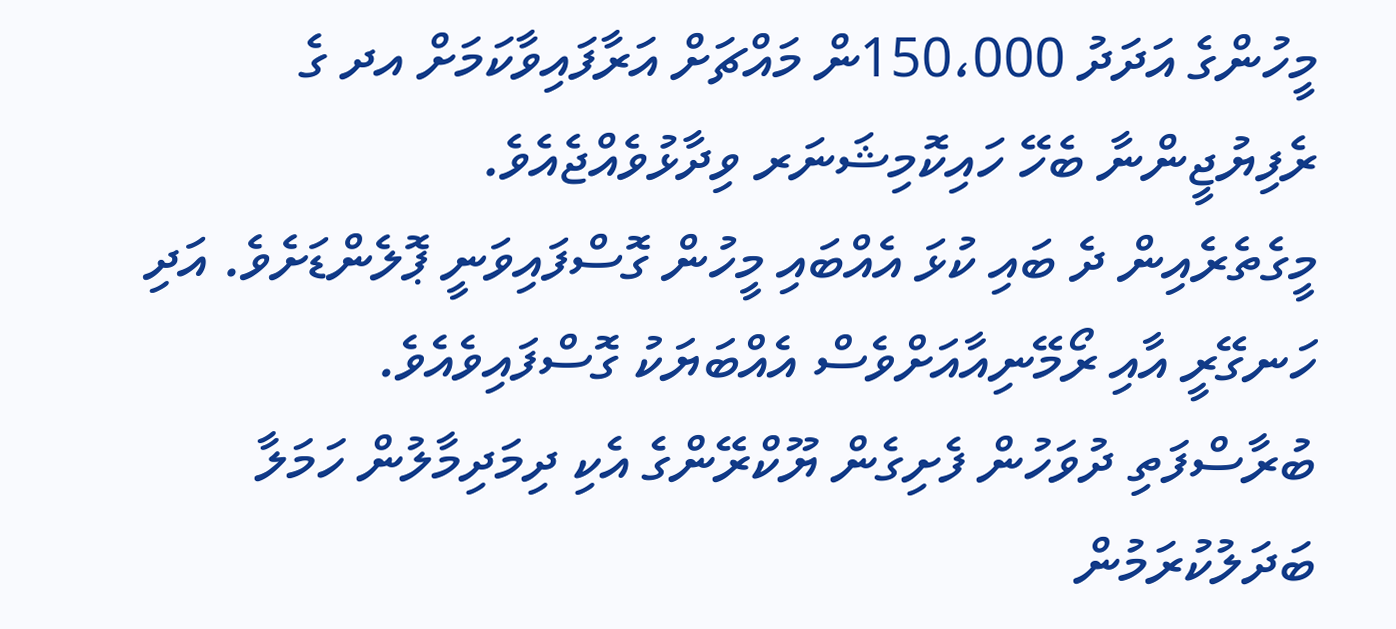މީހުންގެ އަދަދު 150،000ން މައްޗަށް އަރާފައިވާކަމަށް އދ ގެ ރެފިޔުޖީންނާ ބެހޭ ހައިކޮމިޝަނަރ ވިދާޅުވެއްޖެއެވެ.
މީގެތެރެއިން ދެ ބައި ކުޅަ އެއްބައި މީހުން ގޮސްފައިވަނީ ޕޮލެންޑަށެވެ. އަދި ހަނގޭރީ އާއި ރޯމޭނިއާއަށްވެސް އެއްބަޔަކު ގޮސްފައިވެއެވެ.
ބުރާސްފަތި ދުވަހުން ފެށިގެން ޔޫކްރޭންގެ އެކި ދިމަދިމާލުން ހަމަލާ ބަދަލުކުރަމުން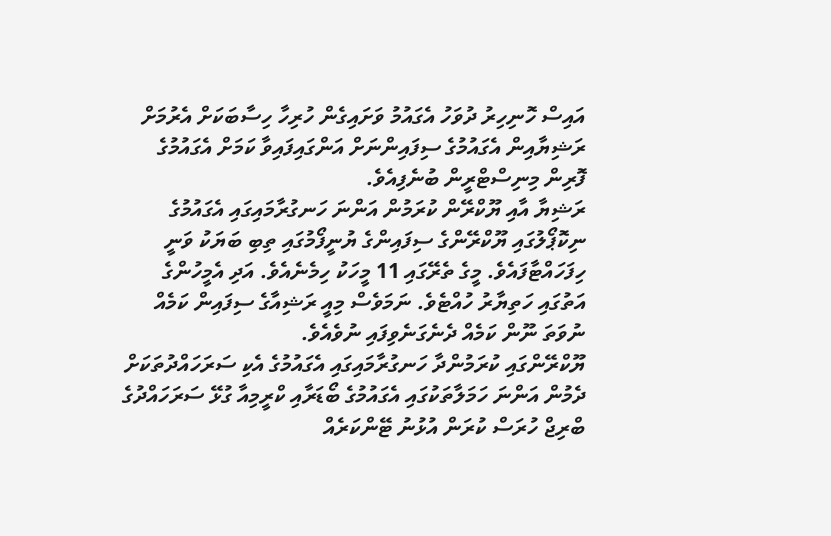އައިސް ހޮނިހިރު ދުވަހު އެގައުމު ވަށައިގެން ހުރިހާ ހިސާބަކަށް އެރުމަށް ރަޝިޔާއިން އެގައުމުގެ ސިފައިންނަށް އަންގައިފައިވާ ކަމަށް އެގައުމުގެ ފޮރިން މިނިސްޓްރީން ބުނެފިއެވެ.
ރަޝިޔާ އާއި ޔޫކްރޭން ކުރަމުން އަންނަ ހަނގުރާމައިގައި އެގައުމުގެ ނިކޮޕޯލުގައި ޔޫކްރޭންގެ ސިފައިންގެ ޔުނީފޯމުގައި ތިބި ބަޔަކު ވަނީ ހިފަހައްޓާފައެވެ. މީގެ ތެރޭގައި 11 މީހަކު ހިމެނެއެވެ. އަދި އެމީހުންގެ އަތުގައި ހަތިޔާރު ހުއްޓެވެ. ނަމަވެސް މިއީ ރަޝިއާގެ ސިފައިން ކަމެއް ނުވަތަ ނޫން ކަމެއް ދެނެގަނެވިފައި ނުވެއެވެ.
ޔޫކްރޭންގައި ކުރަމުންދާ ހަނގުރާމައިގައި އެގައުމުގެ އެކި ސަރަހައްދުތަކަށް ދެމުން އަންނަ ހަމަލާތަކުގައި އެގައުމުގެ ބޯޑަރާއި ކްރީމިއާ ގުޅޭ ސަރަހައްދުގެ ބްރިޖް ހުރަސް ކުރަން އުޅުނު ޓޭންކަރެއް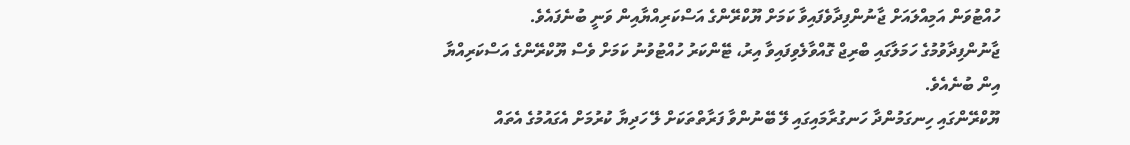ހުއްޓުވަން އަމިއްލައަށް ޖާނުންފިދާވެފައިވާ ކަމަށް ޔޫކްރޭންގެ އަސްކަރިއްޔާއިން ވަނީ ބުނެފައެވެ.
ޖާނުންފިދާވުމުގެ ހަމަލާގައި ބްރިޖް ގޮއްވާލެވިފައިވާ އިރު، ޓޭންކަރު ހުއްޓުވުނު ކަމަށް ވެސް ޔޫކްރޭންގެ އަސްކަރިއްޔާ އިން ބުނެއެވެ.
ޔޫކްރޭންގައި ހިނގަމުންދާ ހަނގުރާމައިގައި ލޭ ބޭނުންވާ ފަރާތްތަކަށް ލޭ ހަދިޔާ ކުރުމަށް އެގައުމުގެ އެތައް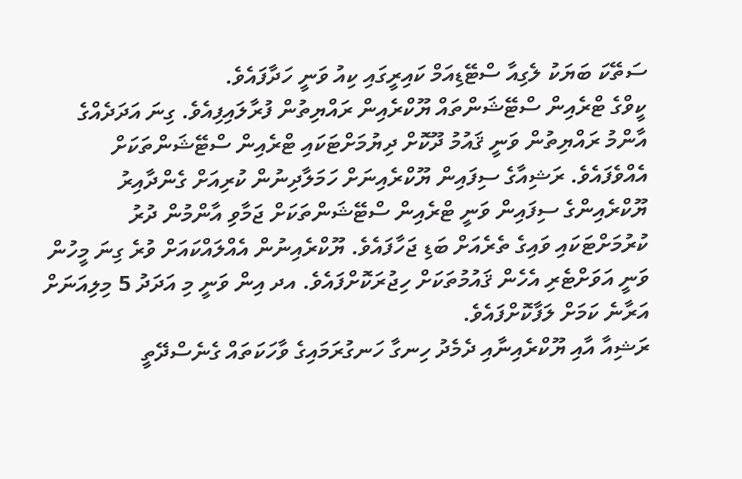ސަތޭކަ ބަޔަކު ލެގިއާ ސްޓޭޑިއަމް ކައިރީގައި ކިއު ވަނީ ހަދާފައެވެ.
ކީވްގެ ޓްރެއިން ސްޓޭޝަންތައް ޔޫކްރެއިން ރައްޔިތުން ފުރާލައިފިއެވެ. ގިނަ އަދަދެއްގެ އާންމު ރައްޔިތުން ވަނީ ޤައުމު ދޫކޮށް ދިޔުމަށްޓަކައި ޓްރެއިން ސްޓޭޝަންތަކަށް އެއްވެފައެވެ. ރަޝިއާގެ ސިފައިން ޔޫކްރެއިނަށް ހަމަލާދިނުން ކުރިއަށް ގެންދާއިރު ޔޫކްރެއިންގެ ސިފައިން ވަނީ ޓްރެއިން ސްޓޭޝަންތަކަށް ޖަމާވި އާންމުން ދުރު ކުރުމަށްޓަކައި ވައިގެ ތެރެއަށް ބަޑި ޖަހާފައެވެ. ޔޫކްރެއިނުން އެއްލައްކައަށް ވުރެ ގިނަ މީހުން ވަނީ އަވަށްޓެރި އެހެން ޤައުމުތަކަށް ހިޖުރަކޮށްފައެވެ. އދ އިން ވަނީ މި އަދަދު 5 މިލިއަނަށް އަރާނެ ކަމަށް ލަފާކޮށްފައެވެ.
ރަޝިއާ އާއި ޔޫކްރެއިނާއި ދެމެދު ހިނގާ ހަނގުރަމައިގެ ވާހަކަތައް ގެނެސްދޭތީ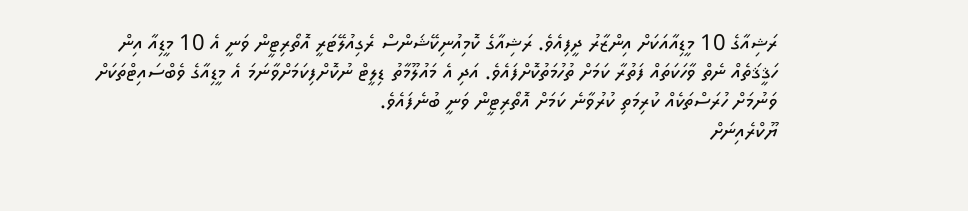ރަޝިއާގެ 10 މީޑިއާއަކަށް އިންޒާރު ދީފިއެވެ. ރަޝިއާގެ ކޮމިއުނިކޭޝަންސް ރެގިއުލޭޓަރީ އޮތޯރިޓީން ވަނީ އެ 10 މީޑިއާ އިން ހަޤީޤަތެއް ނެތް ވާހަކަތައް ފަތުރާ ކަމަށް ތުހުމަތުކޮށްފައެވެ. އަދި އެ މައުލޫމާތު ޑިލީޓް ނުކޮށްފިކަމަށްވާނަމަ އެ މީޑިއާގެ ވެބްސައިޓްތަކަށް ވަނުމަށް ހުރަސްތަކެއް ކުރިމަތި ކުރުވާނެ ކަމަށް އޮތޯރިޓީން ވަނީ ބުނެފައެވެ.
ޔޫކްރެއިނަށް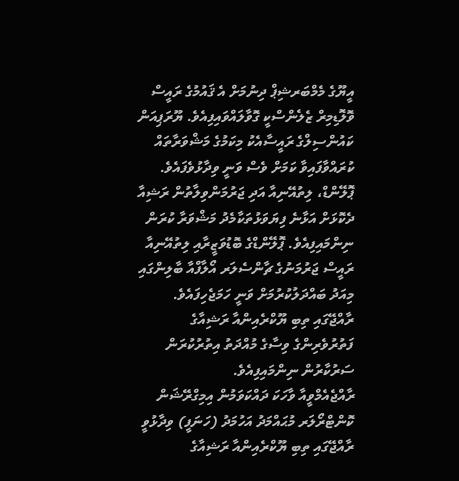އީޔޫގެ މެމްބަރޝިޕް ދިނުމަށް އެ ޤައުމުގެ ރައީސް ވޮލޮޑިމިރް ޒެލެންސްކީ ގޮވާލައްވައިފިއެވެ. ޔޫރަޕިއަން ކައުންސިލްގެ ރައީސާއެކު މިކަމުގެ މަޝްވަރާތައް ކުރައްވާފައިވާ ކަމަށް ވެސް ވަނީ ވިދާޅުވެފައެވެ.
ޕޮލޭންޑް، ލިތުއޭނިއާ އަދި ޖަރުމަންވިލާތުން ރަޝިއާ ދެކޮޅަށް އަޅާނެ ފިޔަވަޅުތަކާމެދު މަޝްވަރާ ކުރަން ނިންމައިފިއެވެ. ޕޮލޭންޑްގެ ބޮޑުވަޒީރާއި ލިތުއޭނިއާ ރައީސް ޖަރުމަނުގެ ޗާންސެލަރ އޯލާފްއާ ބާލިންގައި މިއަދު ބައްދަލުކުރުމަށް ވަނީ ހަމަޖެހިފައެވެ.
ރާއްޖޭގައި ތިބި ޔޫކްރެއިންއާ ރަޝިއާގެ ފަތުރުވެރިންގެ ވިސާގެ މުއްދަތު އިތުރުކުރަން ސަރުކާރުން ނިންމައިފިއެވެ.
ރާއްޖެއެމްވީއާ ވާހަކަ ދައްކަވަމުން އިމިގްރޭޝަން ކޮންޓްރޯލަރ މުޙައްމަދު އަހުމަދު (ހަނަފީ) ވިދާޅުވީ ރާއްޖޭގައި ތިބި ޔޫކްރެއިންއާ ރަޝިއާގެ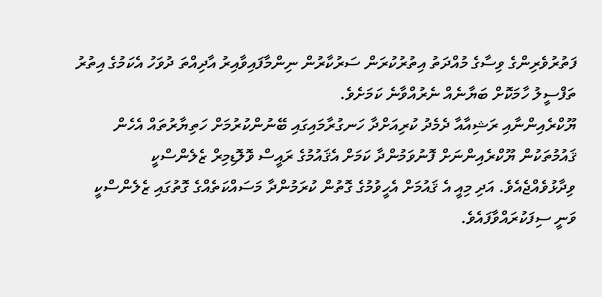ފަތުރުވެރިންގެ ވިސާގެ މުއްދަތު އިތުރުކުރަން ސަރުކާރުން ނިންމާފައިވާއިރު އާދިއްތަ ދުވަހު އެކަމުގެ އިތުރު ތަފްސީލު ހާމަކޮށް ބަޔާނެއް ނެރުއްވާނެ ކަމަށެވެ.
ޔޫކްރެއިންނާއި ރަޝިއާއާ ދެމެދު ކުރިއަށްދާ ހަނގުރާމައިގައި ބޭނުންކުރުމަށް ހަތިޔާރުތައް އެހެން ޤައުމުތަކުން ޔޫކްރެއިންނަށް ފޮނުވަމުންދާ ކަމަށް އެޤައުމުގެ ރައީސް ވޮލޮޑިމިރް ޒެލެންސްކީ ވިދާޅުވެއްޖެއެވެ. އަދި މިއީ އެ ޤައުމަށް އެހީވުމުގެ ގޮތުން ކުރަމުންދާ މަސައްކަތެއްގެ ގޮތުގައި ޒެލެންސްކީ ވަނީ ސިފަކުރައްވާފައެވެ.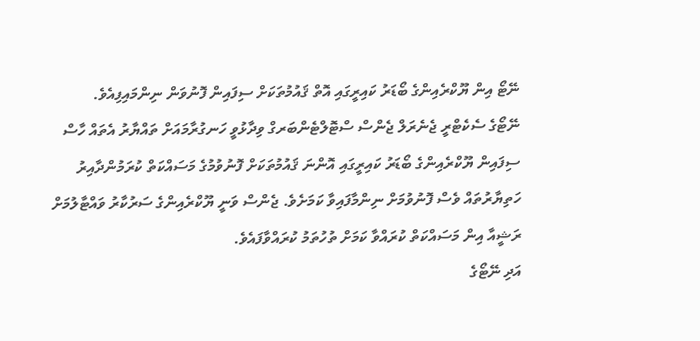ނޭޓޯ އިން ޔޫކްރެއިންގެ ބޯޑަރު ކައިރީގައި އޮތް ޤައުމުތަކަށް ސިފައިން ފޮނުވަން ނިންމައިފިއެވެ.
ނޭޓޯގެ ސެކެޓްރީ ޖެނެރަލް ޖެންސް ސްޓޮލްޓެންބަރގް ވިދާޅުވީ ހަނގުރާމައަށް ތައްޔާރު އެތައް ހާސް ސިފައިން ޔޫކްރެއިންގެ ބޯޑަރު ކައިރީގައި އޮންނަ ޤައުމުތަކަށް ފޮނުވުމުގެ މަސައްކަތް ކުރަމުންދާއިރު ހަތިޔާރުތައް ވެސް ފޮނުވުމަށް ނިންމާފައިވާ ކަމަށެވެ. ޖެންސް ވަނީ ޔޫކްރެއިންގެ ސަރުކާރު ވައްޓާލުމަށް ރަޝީއާ އިން މަސައްކަތް ކުރައްވާ ކަމަށް ތުހުތަމު ކުރައްވާފައެވެ.
އަދި ނޭޓޯގެ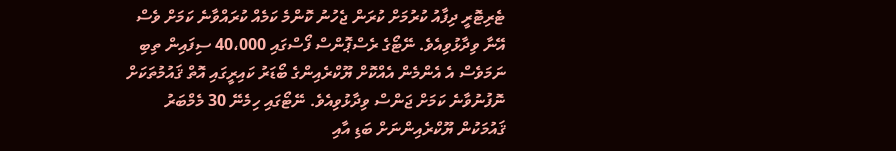ޓެރިޓޮރީ ދިފާއު ކުރުމަށް ކުރަން ޖެހުނު ކޮންމެ ކަމެއް ކުރައްވާނެ ކަމަށް ވެސް އޭނާ ވިދާޅުވިއެވެ. ނޭޓޯގެ ރެސްޕޮންސް ފޯސްގައި 40،000 ސިފައިން ތިބި ނަމަވެސް އެ އެންމެން އެއްކޮށް ޔޫކްރެއިންގެ ބޯޑަރު ކައިރީގައި އޮތް ޤައުމުތަކަށް ނޮފުނުވާނެ ކަމަށް ޖަންސް ވިދާޅުވިއެވެ. ނޭޓޯގައި ހިމެނޭ 30 މެމްބަރު ޤައުމަކުން ޔޫކްރެއިންނަށް ބަޑި އާއި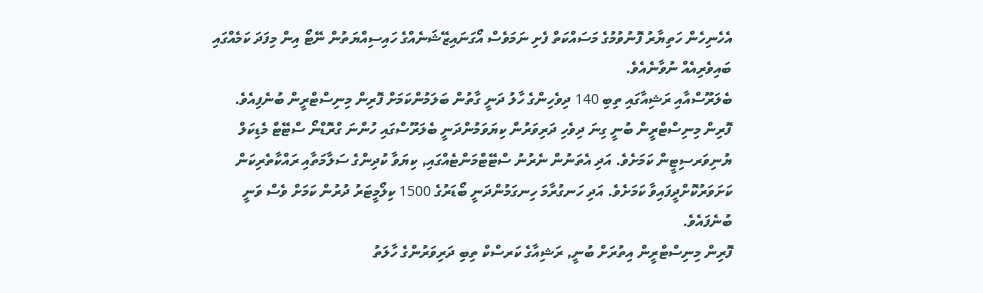އެހެނިހެން ހަތިޔާރު ފޮނުވުމުގެ މަސައްކަތް ފެށި ނަމަވެސް އޯގަނައިޒޭޝަނެއްގެ ހައިސިއްޔަތުން ނޭޓޯ އިން މިފަދަ ކަމެއްގައި ބައިވެރިއެއް ނުވާނެއެވެ.
ބެލަރޫސްއާއި ރަޝިއާގައި ތިބި 140 ދިވެހިންގެ ހާލު ދަނީ ގާތުން ބަލަމުންކަމަށް ފޮރިން މިނިސްޓްރީން ބުނެފިއެވެ.
ފޮރިން މިނިސްޓްރީން ބުނީ ގިނަ ދިވެހި ދަރިވަރުން ކިޔަވަމުންދަނީ ބެލަރޫސްގައި ހުންނަ ގްރޮޑްނޯ ސްޓޭޓް މެޑިކަލް ޔުނިވަރސިޓީން ކަމަށެވެ. އަދި އެތަނުން ނެރުނު ސްޓޭޓްމަންޓެއްގައި, ކިޔަވާ ކުދިންގެ ސަލާމަތާއި ރައްކާތެރިކަން ކަށަވަރުކޮށްދީފައިވާ ކަމަށެވެ. އަދި ހަނގުރާމަ ހިނގަމުންދަނީ ބޯޑަރުގެ 1500 ކިލޯމީޓަރު ދުރުން ކަމަށް ވެސް ވަނީ ބުނެފައެވެ.
ފޮރިން މިނިސްޓްރީން އިތުރަށް ބުނީ, ރަޝިއާގެ ކަރސްކް ތިބި ދަރިވަރުންގެ ހާލަތު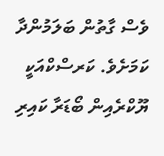ވެސް ގާތުން ބަލަމުންދާ ކަމަށެވެ. ކަރސްކްއަކީ ޔޫކްރެއިން ބޯޑަރާ ކައިރި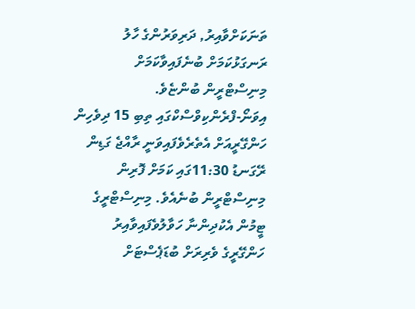ތަނަކަށްވާއިރު, ދަރިވަރުންގެ ހާލު ރަނގަޅުކަމަށް ބުނެފައިވާކަމަށް މިނިސްޓްރީން ބުންޏެވެ.
އިވަނޯ-ފްރެންކިވްސްކްގައި ތިބި 15 ދިވެހިން ހަންގޭރީއަށް އެތެރެވެފައިވަނީ ރާއްޖެ ގަޑިން ރޭގަނޑު 11:30ގައި ކަމަށް ފޮރިން މިނިސްޓްރީން ބުނެއެވެ. މިނިސްޓްރީގެ ޓީމުން އެކުދިންނާ ހަވާލުވެފައިވާއިރު ހަންގޭރީގެ ވެރިރަށް ބުޑަޕެސްޓަށް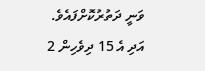ވަނީ ދަތުރުކޮށްފައެވެ. އަދި އެ 15 ދިވެހިން 2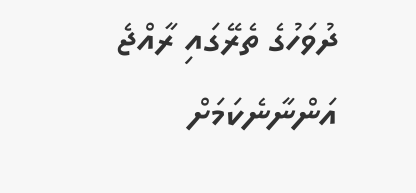ދުވަހުގެ ތެރޭގައި ރާއްޖެ އަންނާނެކަމަށް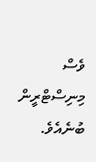ވެސް މިނިސްޓްރީން ބުނެއެވެ.